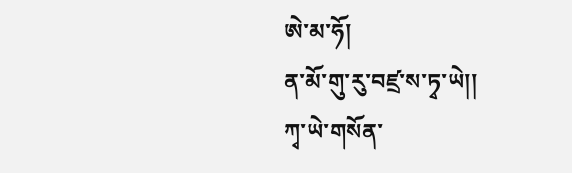ཨེ་མ་ཧོ།
ན་མོ་གུ་རུ་བཛྲ་ས་ཏྭ་ཡེ།།
ཀྭ་ཡེ་གསོན་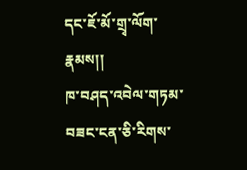དང་ཇོ་མོ་གྲྭ་ལོག་རྣམས།།
ཁ་བཤད་འབེལ་གཏམ་བཟང་ངན་ཅི་རིགས་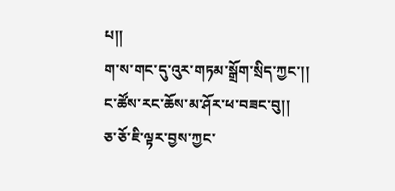པ།།
ག་ས་གང་དུ་འུར་གཏམ་སྒྲོག་སྲིད་ཀྱང་།།
ང་ཚོས་རང་ཆོས་མ་ཤོར་ཕ་བཟང་བུ།།
ཅ་ཅོ་ཇི་ལྟར་བྱས་ཀྱང་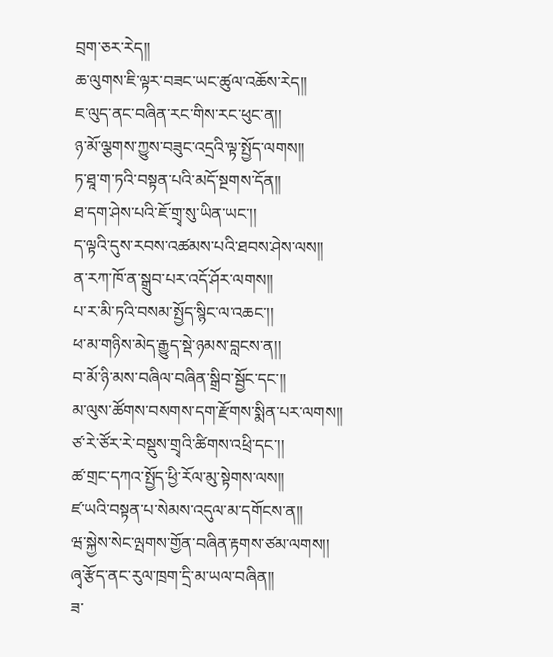བྲག་ཅར་རེད།།
ཆ་ལུགས་ཇི་ལྟར་བཟང་ཡང་ཚུལ་འཆོས་རེད།།
ཇ་ལུད་ནང་བཞིན་རང་གིས་རང་ཕུང་ན།།
ཉ་མོ་ལྕགས་ཀྱུས་བཟུང་འདྲའི་ལྟ་སྤྱོད་ལགས།།
ཏ་ཐཱ་ག་ཏའི་བསྟན་པའི་མདོ་སྔགས་དོན།།
ཐ་དག་ཤེས་པའི་ཇོ་གྲྭ་སུ་ཡིན་ཡང་།།
ད་ལྟའི་དུས་རབས་འཚམས་པའི་ཐབས་ཤེས་ལས།།
ན་རཀ་ཁོ་ན་སྒྲུབ་པར་འདོ་ཤོར་ལགས།།
པ་ར་མི་ཏའི་བསམ་སྤྱོད་སྙིང་ལ་འཆང་།།
ཕ་མ་གཉིས་མེད་རྒྱུད་སྡེ་ཉམས་བླངས་ན།།
བ་མོ་ཉི་མས་བཞིལ་བཞིན་སྒྲིབ་སྦྱོང་དང་།།
མ་ལུས་ཚོགས་བསགས་དག་རྫོགས་སྨིན་པར་ལགས།།
ཙ་རེ་ཙོར་རེ་བསྡུས་གྲྭའི་ཚིགས་འཕྲི་དང་།།
ཚ་གྲང་དཀའ་སྤྱོད་ཕྱི་རོལ་མུ་སྟེགས་ལས།།
ཛ་ཡའི་བསྟན་པ་སེམས་འདུལ་མ་དགོངས་ན།།
ཝ་སྐྱེས་སེང་ལྤགས་གྱོན་བཞིན་རྟགས་ཙམ་ལགས།།
ཞྭ་རྩོད་ནང་རུལ་ཁྲག་དྲི་མ་ཡལ་བཞིན།།
ཟ་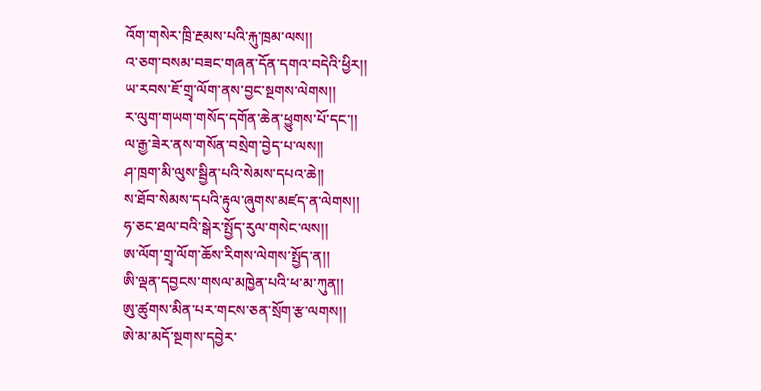འོག་གསེར་ཁྲི་རྔམས་པའི་རྐུ་ཁྲམ་ལས།།
འ་ཅག་བསམ་བཟང་གཞན་དོན་དགའ་བདེའི་ཕྱིར།།
ཡ་རབས་ཇོ་གྲྭ་ལོག་ནས་བྱང་སྔགས་ལེགས།།
ར་ལུག་གཡག་གསོད་དགོན་ཆེན་ཕྱུགས་པོ་དང་།།
ལ་རྒྱ་ཟེར་ནས་གསོན་བསྲེག་བྱེད་པ་ལས།།
ཤ་ཁྲག་མི་ལུས་སྦྱིན་པའི་སེམས་དཔའ་ཆེ།།
ས་ཐོབ་སེམས་དཔའི་རྟུལ་ཞུགས་མཛད་ན་ལེགས།།
ཧ་ཅང་ཐལ་བའི་སྒེར་སྤྱོད་རུལ་གསེང་ལས།།
ཨ་ལོག་གྲྭ་ལོག་ཆོས་རིགས་ལེགས་སྤྱོད་ན།།
ཨི་ལྡན་དབྱངས་གསལ་མཁྱེན་པའི་ཕ་མ་ཀུན།།
ཨུ་ཚུགས་མིན་པར་གངས་ཅན་སྲོག་རྩ་ལགས།།
ཨེ་མ་མདོ་སྔགས་དབྱེར་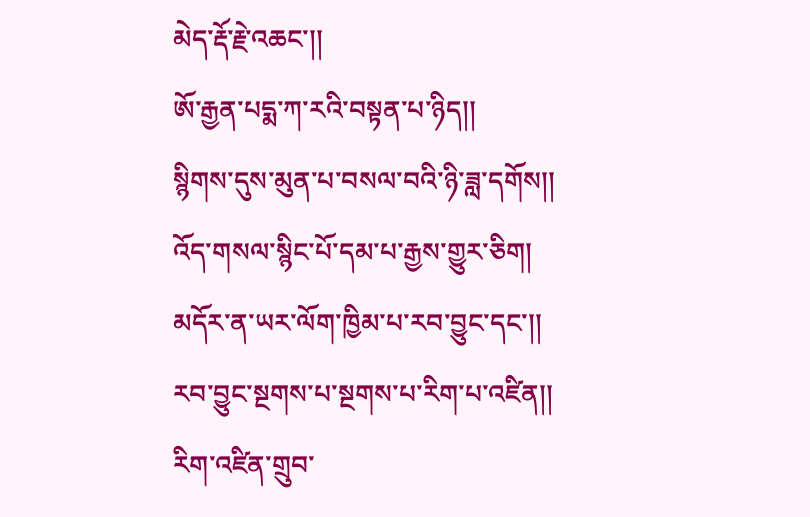མེད་རྡོ་རྗེ་འཆང་།།
ཨོ་རྒྱན་པདྨ་ཀ་རའི་བསྟན་པ་ཉིད།།
སྙིགས་དུས་མུན་པ་བསལ་བའི་ཉི་ཟླ་དགོས།།
འོད་གསལ་སྙིང་པོ་དམ་པ་རྒྱས་གྱུར་ཅིག།
མདོར་ན་ཡར་ལོག་ཁྱིམ་པ་རབ་བྱུང་དང་།།
རབ་བྱུང་སྔགས་པ་སྔགས་པ་རིག་པ་འཛིན།།
རིག་འཛིན་གྲུབ་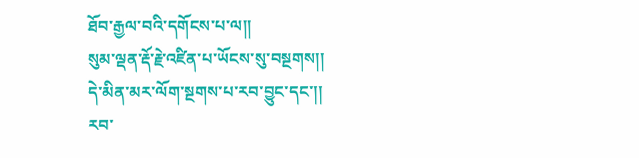ཐོབ་རྒྱལ་བའི་དགོངས་པ་ལ།།
སུམ་ལྡན་རྡོ་རྗེ་འཛིན་པ་ཡོངས་སུ་བསྔགས།།
དེ་མིན་མར་ལོག་སྔགས་པ་རབ་བྱུང་དང་།།
རབ་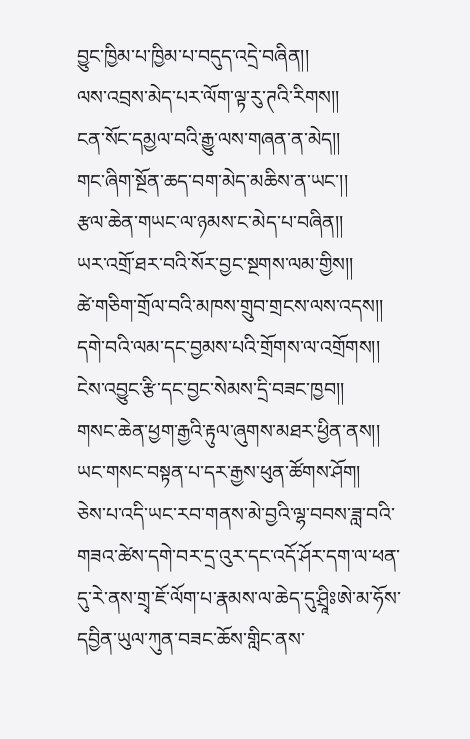བྱུང་ཁྱིམ་པ་ཁྱིམ་པ་བདུད་འདྲེ་བཞིན།།
ལས་འབྲས་མེད་པར་ལོག་ལྟ་རུ་ཊའི་རིགས།།
ངན་སོང་དམྱལ་བའི་རྒྱུ་ལས་གཞན་ན་མེད།།
གང་ཞིག་སྔོན་ཆད་བག་མེད་མཆིས་ན་ཡང་།།
རྩལ་ཆེན་གཡང་ལ་ཉམས་ང་མེད་པ་བཞིན།།
ཡར་འགྲོ་ཐར་བའི་སོར་བྱང་སྔགས་ལམ་གྱིས།།
ཚེ་གཅིག་གྲོལ་བའི་མཁས་གྲུབ་གྲངས་ལས་འདས།།
དགེ་བའི་ལམ་དང་བྱམས་པའི་གྲོགས་ལ་འགྲོགས།།
ངེས་འབྱུང་རྩི་དང་བྱང་སེམས་དྲི་བཟང་ཁྱབ།།
གསང་ཆེན་ཕྱག་རྒྱའི་རྟུལ་ཞུགས་མཐར་ཕྱིན་ནས།།
ཡང་གསང་བསྟན་པ་དར་རྒྱས་ཕུན་ཚོགས་ཤོག།
ཅེས་པ་འདི་ཡང་རབ་གནས་མེ་བྱའི་ལྷ་བབས་ཟླ་བའི་གཟའ་ཚེས་དགེ་བར་དྲ་འུར་དང་འདོ་ཤོར་དག་ལ་ཕན་དུ་རེ་ནས་གྲྭ་ཇོ་ལོག་པ་རྣམས་ལ་ཆེད་དུ་ཤྲཱིཿཨེ་མ་ཧོས་དབྱིན་ཡུལ་ཀུན་བཟང་ཆོས་གླིང་ནས་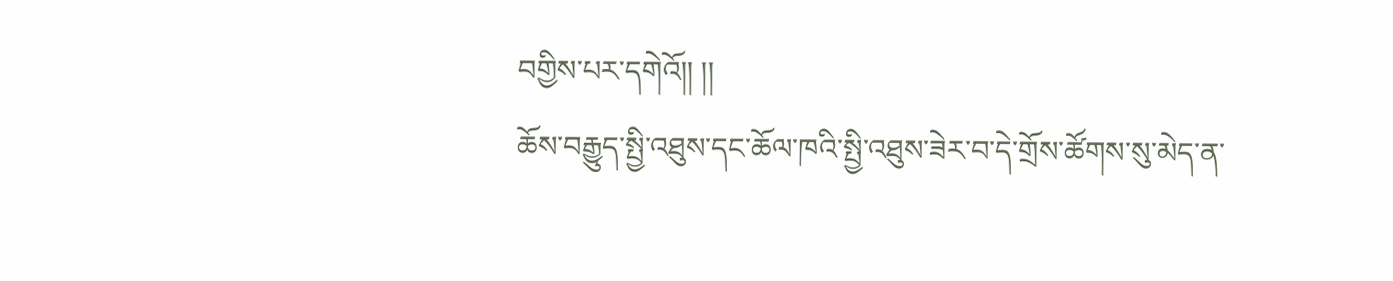བགྱིས་པར་དགེའོ།། །།
ཆོས་བརྒྱུད་སྤྱི་འཐུས་དང་ཆོལ་ཁའི་སྤྱི་འཐུས་ཟེར་བ་དེ་གྲོས་ཚོགས་སུ་མེད་ན་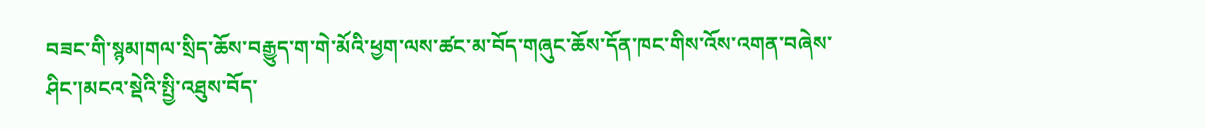བཟང་གི་སྙམ།གལ་སྲིད་ཆོས་བརྒྱུད་ག་གེ་མོའི་ཕྱག་ལས་ཚང་མ་བོད་གཞུང་ཆོས་དོན་ཁང་གིས་འོས་འགན་བཞེས་ཤིང་།མངའ་སྡེའི་སྤྱི་འཐུས་བོད་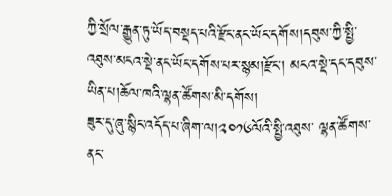ཀྱི་སྲོལ་རྒྱུན་ཏུ་ཡོད་བསྡད་པའི་རྫོང་ནང་ཡོང་དགོས།དབུས་ཀྱི་སྤྱི་འཐུས་མངའ་སྡེ་ནང་ཡོང་དགོས་པར་སྙམ།རྫོང་། མངའ་སྡེ་དང་དབུས་ཡིན་པ།ཆོལ་ཁའི་ལྷན་ཚོགས་མི་དགོས།
ཟུར་དུ་ཞུ་སྙིང་འདོད་པ་ཞིག་ལ།༢༠༡༦ལོའི་སྤྱི་འཐུས་ ལྷན་ཚོགས་ནང་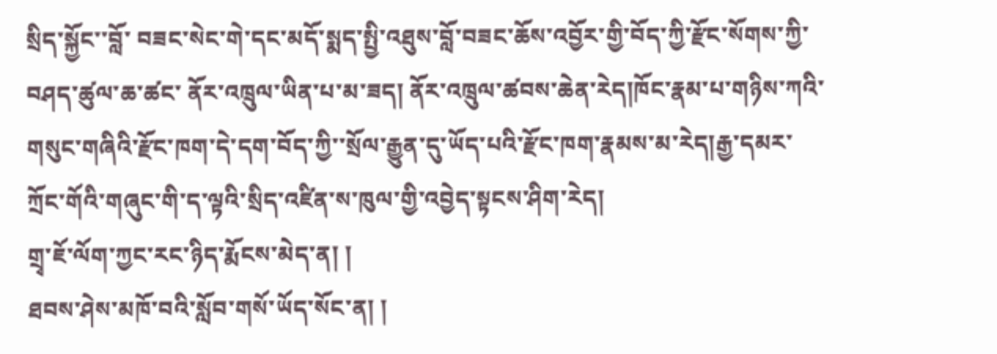སྲིད་སྐྱོང་་བློ་ བཟང་སེང་གེ་དང་མདོ་སྨད་སྤྱི་འཐུས་བློ་བཟང་ཆོས་འབྱོར་གྱི་བོད་ཀྱི་རྫོང་སོགས་ཀྱི་བཤད་ཚུལ་ཆ་ཚང་ ནོར་འཁྲུལ་ཡིན་པ་མ་ཟད། ནོར་འཁྲུལ་ཚབས་ཆེན་རེད།ཁོང་རྣམ་པ་གཉིས་ཀའི་གསུང་གཞིའི་རྫོང་ཁག་དེ་དག་བོད་ཀྱི་་སྲོལ་རྒྱུན་དུ་ཡོད་པའི་རྫོང་ཁག་རྣམས་མ་རེད།རྒྱ་དམར་ཀྲོང་གོའི་གཞུང་གི་ད་ལྟའི་སྲིད་འཛིན་ས་ཁུལ་གྱི་འབྱེད་སྟངས་ཤིག་རེད།
གྲྭ་ཇོ་ལོག་ཀྱང་རང་ཉིད་རྨོངས་མེད་ན། །
ཐབས་ཤེས་མཁོ་བའི་སློབ་གསོ་ཡོད་སོང་ན། །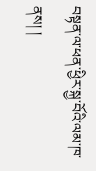བསྟན་ལ་ཕན་ཕྱིར་སྐྱ་བོའི་ལམ་ཁ་ནས། །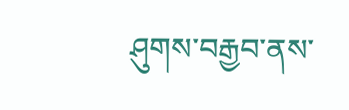ཤུགས་བརྒྱབ་ནས་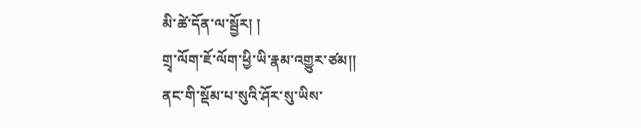མི་ཚེ་དོན་ལ་སྦྱོར། །
གྲྭ་ལོག་ཇོ་ལོག་ཕྱི་ཡི་རྣམ་འགྱུར་ཙམ།།
ནང་གི་སྡོམ་པ་སུའི་ཤོར་སུ་ཡིས་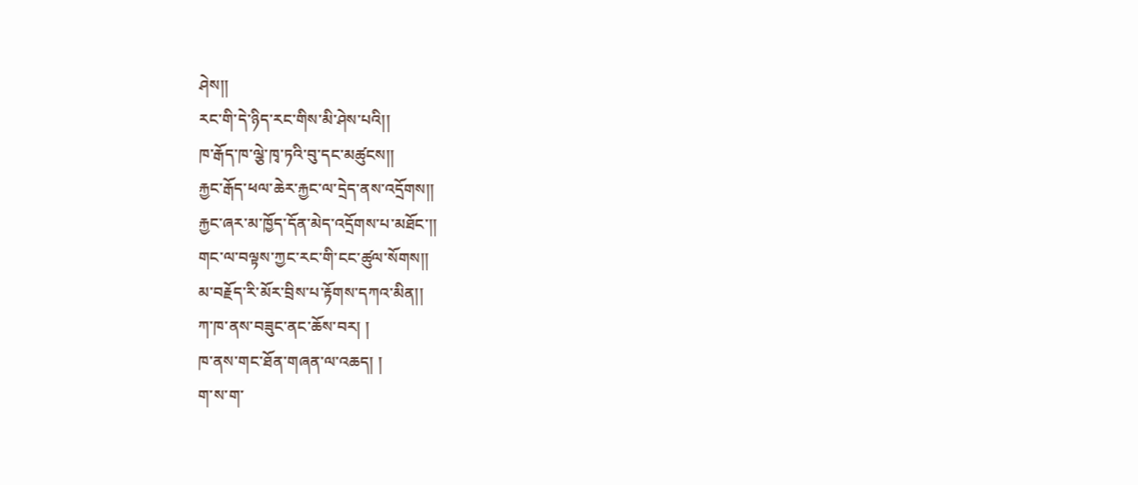ཤེས།།
རང་གི་དེ་ཉིད་རང་གིས་མི་ཤེས་པའི།།
ཁ་རྒོད་ཁ་ལྕེ་ཁྭ་ཏའི་བུ་དང་མཚུངས།།
རྐྱང་རྒོད་ཕལ་ཆེར་རྐྱང་ལ་དྲེད་ནས་འདྲོགས།།
རྐྱང་ཞར་མ་ཁྱོད་དོན་མེད་འདྲོགས་པ་མཐོང་།།
གང་ལ་བལྟས་ཀྱང་རང་གི་ངང་ཚུལ་སོགས།།
མ་བརྗོད་རི་མོར་བྲིས་པ་རྟོགས་དཀའ་མིན།།
ཀ་ཁ་ནས་བཟུང་ནང་ཆོས་བར། །
ཁ་ནས་གང་ཐོན་གཞན་ལ་འཆད། །
ག་ས་ག་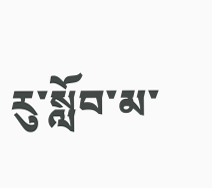རུ་སློབ་མ་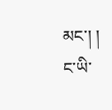མང་། །
ང་ཡི་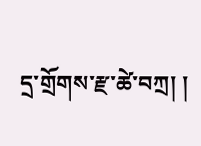དྲ་གྲོགས་རྫ་ཚེ་བཀྲ། །